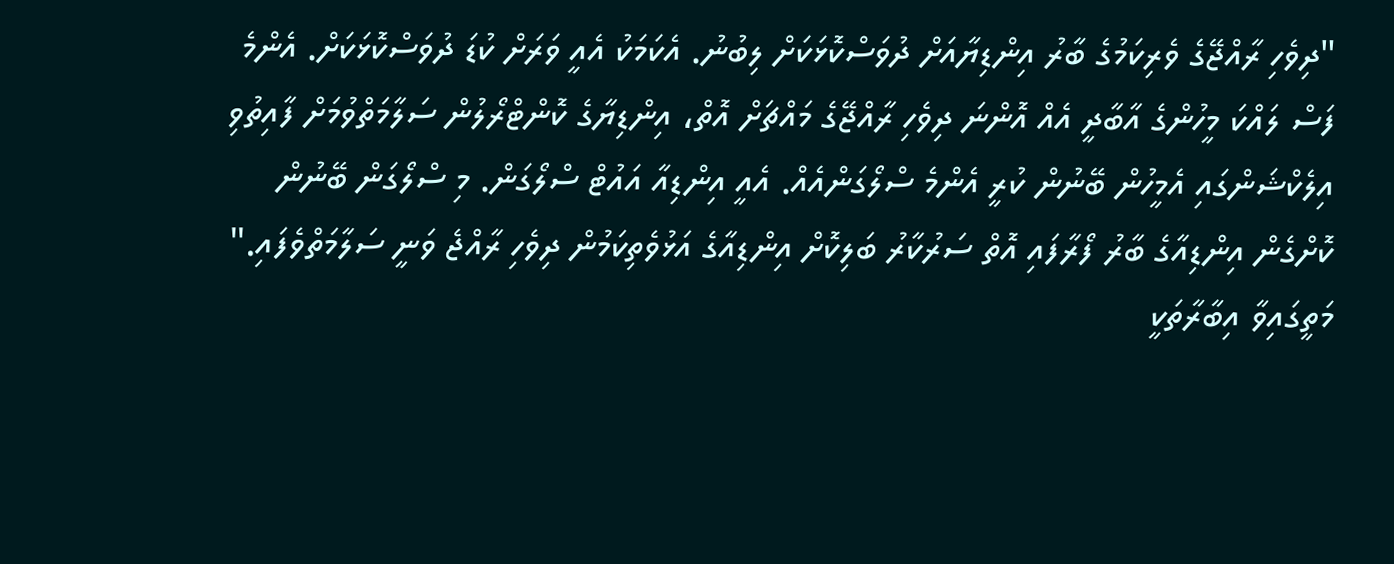"ދިވެހި ރާއްޖޭގެ ވެރިކަމުގެ ބާރު އިންޑިޔާއަށް ދުވަސްކޮޅަކަށް ލިބުނު. އެކަމަކު އެއީ ވަރަށް ކުޑަ ދުވަސްކޮޅަކަށް. އެންމެ ފަސް ލައްކަ މީހުންގެ އާބާދީ އެއް އޮންނަ ދިވެހި ރާއްޖޭގެ މައްޗަށް އޮތް، އިންޑިޔާގެ ކޮންޓްރޯލުން ސަލާމަތްވުމަށް ފާއިތުވި އިލެކްޝަންގައި އެމީހުން ބޭނުން ކުރީ އެންމެ ސްލޯގަންއެއް. އެއީ އިންޑިއާ އައުޓް ސްލޯގަން. މި ސްލޯގަން ބޭނުން ކޮށްގެން އިންޑިއާގެ ބާރު ފޯރާފައި އޮތް ސަރުކާރު ބަލިކޮށް އިންޑިއާގެ އަޅުވެތިކަމުން ދިވެހި ރާއްޖެ ވަނީ ސަލާމަތްވެފައި."
މަތީގައިވާ އިބާރާތަކީ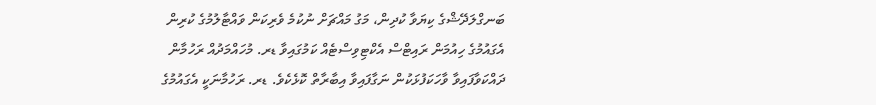ބަނގްލަދޭޝްގެ ކިޔަވާ ކުދިން، މަގު މައްޗަށް ނުކުމެ ވެރިކަން ވައްޓާލުމުގެ ކުރިން އެގައުމުގެ ހިއުމަން ރައިޓްސް އެކްޓިވިސްޓެއް ކަމުގައިވާ ޑރ. މުހައްމަދުއް ރަހުމާން ދައްކަވާފައިވާ ވާހަކަފުޅަކުން ނަގާފައިވާ އިބާރާތް ކޮޅެކެވެ. ޑރ. ރަހުމާނަކީ އެގައުމުގެ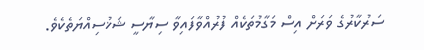ސަރުކާރުގެ ވަރަށް އިސް މަގާމުތަކެއް ފުރުއްވާފައިވާ ސިޔާސީ ޝަޚުސިއްޔަތެކެވެ.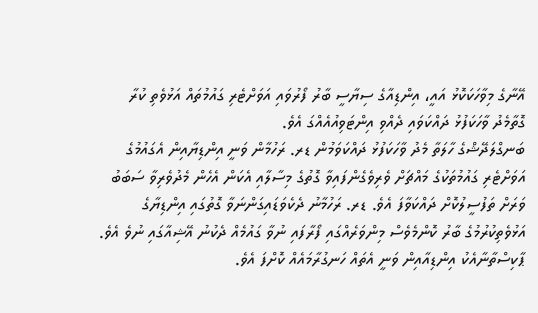އޭނާގެ މިވާހަކަކޮޅު އައީ، އިންޑިއާގެ ސިޔާސީ ބާރު ފޯރުވައި އަވަށްޓެރި ގައުމުތައް އަޅުވެތި ކުރާ ގޮތާމެދު ވާހަކަފުޅު ދައްކަވައި ދެއްވި އިންޓަވިއުއެއްގަ އެވެ.
ބަނގްލަދޭޝްގެ ހާލަތާ މެދު ވާހަކަފުޅު ދައްކަވަމުން ޑރ. ރަހުމާން ވަނީ އިންޑިޔާއިން އެގައުމުގެ އަވަށްޓެރި ގައުމުތަކުގެ މައްޗަށް ވެރިވެގެންފައިވާ ގޮތުގެ މިސާލާއި އެކަން އެހެން މެދުވެރިވާ ސަބަބު ވަރަށް ތަފުސީލުކޮށް ދައްކަވާފަ އެވެ. ޑރ. ރަހުމާނު ދެކެވަޑައިގަންނަވާ ގޮތުގައި އިންޑިޔާގެ އަޅުވެތިކުރުމުގެ ބާރު ކޮންމެވެސް މިންވަރެއްގައި ފޯރާފައި ނުވާ ގައުމެއް ދެކުނު އޭޝިއާގައި ނުވެ އެވެ.
ޕާކިސްތާނާއެކު އިންޑިއާއިން ވަނީ އެތައް ހަނގުރާމައެއް ކޮށްފަ އެވެ.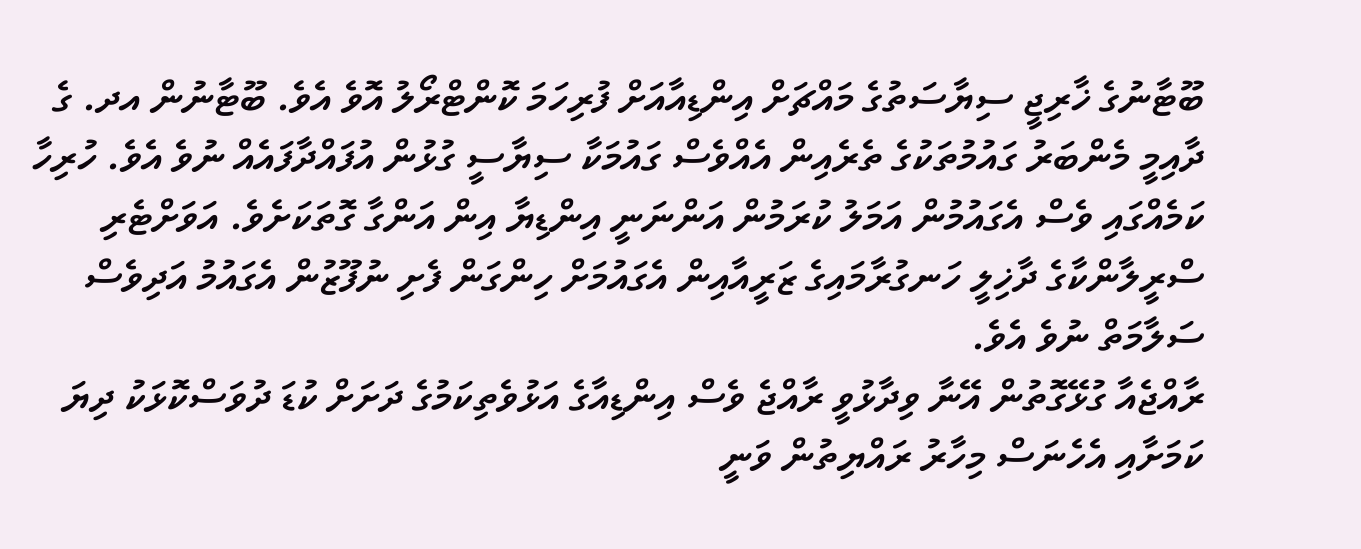ބޫޓާނުގެ ޚާރިޖީ ސިޔާސަތުގެ މައްޗަށް އިންޑިއާއަށް ފުރިހަމަ ކޮންޓްރޯލު އޮވެ އެވެ. ބޫޓާނުން އދ. ގެ ދާއިމީ މެންބަރު ގައުމުތަކުގެ ތެރެއިން އެއްވެސް ގައުމަކާ ސިޔާސީ ގުޅުން އުފައްދާފައެއް ނުވެ އެވެ. ހުރިހާ ކަމެއްގައި ވެސް އެގައުމުން އަމަލު ކުރަމުން އަންނަނީ އިންޑިޔާ އިން އަންގާ ގޮތަކަށެވެ. އަވަށްޓެރި ސްރީލާންކާގެ ދާޚިލީ ހަނގުރާމައިގެ ޒަރީއާއިން އެގައުމަށް ހިންގަން ފެށި ނުފޫޒުން އެގައުމު އަދިވެސް ސަލާމަތް ނުވެ އެވެ.
ރާއްޖެއާ ގުޅޭގޮތުން އޭނާ ވިދާޅުވީ ރާއްޖެ ވެސް އިންޑިއާގެ އަޅުވެތިކަމުގެ ދަށަށް ކުޑަ ދުވަސްކޮޅަކު ދިޔަ ކަމަށާއި އެހެނަސް މިހާރު ރައްޔިތުން ވަނީ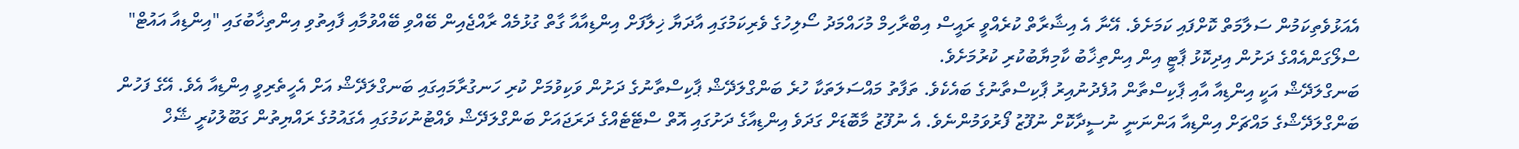އެއަޅުވެތިކަމުން ސަލާމަތް ކޮށްފައި ކަމަށެވެ. އޭނާ އެ އިޝާރާތް ކުރެއްވީ ރައީސް އިބްރާހިމް މުހައްމަދު ސޯލިހުގެ ވެރިކަމުގައި އާދަޔާ ޚިލާފަށް އިންޑިއާއާ ގާތް ގުޅުމެއް ރާއްޖެއިން ބޭއްވި ބޭއްވުމާއި ފާއިތުވި އިންތިޚާބުގައި "އިންޑިއާ އައުޓް" ސްލޯގަންއެއްގެ ދަށުން އިދިކޮޅު ޕާޓީ އިން އިންތިޚާބު ކާމިޔާބުކުރި ކުރުމަށެވެ.
ބަނގްލަދޭޝް އަކީ އިންޑިއާ އާއި ޕާކިސްތާން އުފެދުނުއިރު ޕާކިސްތާނުގެ ބައެކެވެ. ތަފާތު މައްސަލަތަކާ ހުރެ ބަންގްލަދޭޝް ޕާކިސްތާނުގެ ދަށުން ވަކިވުމަށް ކުރި ހަނގުރާމައިގައި ބަނގްލަދޭޝް އަށް އެހީތެރިވީ އިންޑިއާ އެވެ. އޭގެ ފަހުން ބަންގްލަދޭޝްގެ މައްޗަށް އިންޑިއާ އަންނަނީ ނުސީދާކޮށް ނުފޫޒު ފޯރުވަމުންނެވެ. އެ ނުފޫޒު މާބޮޑަށް ގަދަވެ އިންޑިއާގެ ދަށުގައި އޮތް ސްޓޭޓެއްގެ ދަރަޖައަށް ބަންގްލަދޭޝް ވެއްޓުނުކަމުގައި އެގައުމުގެ ރައްޔިތުން ގަބޫލުކުރީ ޝޭޚް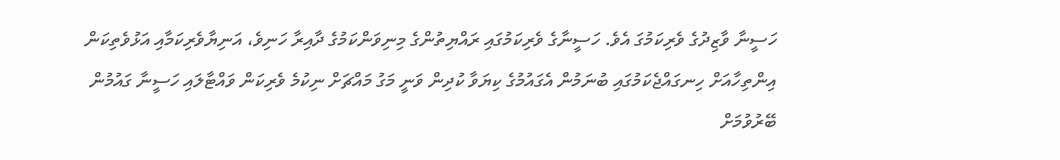ހަސީނާ ވާޒިދުގެ ވެރިކަމުގަ އެވެ. ހަސީނާގެ ވެރިކަމުގައި ރައްޔިތުންގެ މިނިވަންކަމުގެ ދާއިރާ ހަނިވެ، އަނިޔާވެރިކަމާއި އަޅުވެތިކަން އިންތިހާއަށް ހިނގައްޖެކަމުގައި ބުނަމުން އެގައުމުގެ ކިޔަވާ ކުދިން ވަނީ މަގު މައްޗަށް ނިކުމެ ވެރިކަން ވައްޓާލައި ހަސީނާ ގައުމުން ބޭރުވުމަށް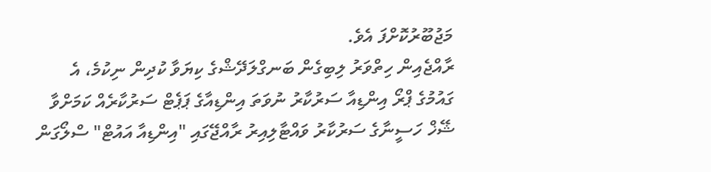މަޖުބޫރުކޮށްފަ އެވެ.
ރާއްޖެއިން ހިތްވަރު ލިބިގެން ބަނގްލަދޭޝްގެ ކިޔަވާ ކުދިން ނިކުމެ، އެ ގައުމުގެ ޕްރޯ އިންޑިއާ ސަރުކާރު ނުވަތަ އިންޑިއާގެ ޕަޕެޓް ސަރުކާރެއް ކަމަށްވާ ޝޭޚް ހަސީނާގެ ސަރުކާރު ވައްޓާލިއިރު ރާއްޖޭގައި "އިންޑިއާ އައުޓް" ސްލޯގަން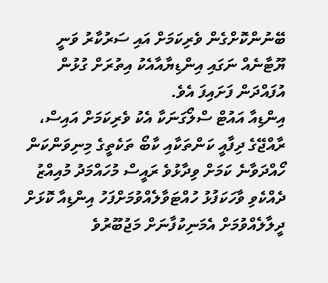ބޭނުންކޮށްގެން ވެރިކަމަށް އައި ސަރުކާރު ވަނީ ޔޫޓާނެއް ނަގައި އިންޑިޔާއާއެކު އިތުރަށް ގުޅުން އުފައްދަން ފަށައިފަ އެވެ.
އިންޑިއާ އައުޓް ސްލޯގަނަކާ އެކު ވެރިކަމަށް އައިސް، ރާއްޖޭގެ ދިފާއީ ކަންތަކާއި ކާބޯ ތަކެތީގެ މިނިވަންކަން ހޯއްދަވާނެ ކަމަށް ވިދާޅުވެ ރައީސް މުހައްމަދު މުއިއްޒު ދެއްކެވި ވާހަކަފުޅު ހުއްޓަވާލެއްވުމަށްފަހު އިންޑިއާ ކޮޅަށް ދީލާލެއްވުމަށް އެމަނިކުފާނަށް މަޖުބޫރުވެ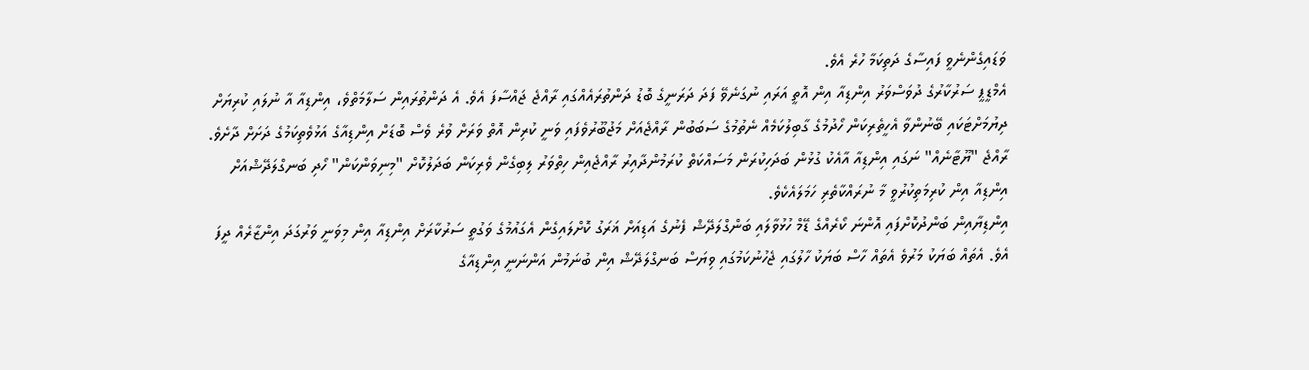ވަޑައިގެންނެވީ ފައިސާގެ ދަތިކަމާ ހުރެ އެވެ.
އެމްޑީޕީ ސަރުކާރުގެ ދުވަސްވަރު އިންޑިއާ އިން އޮތީ އަރައި ނުގަނެވޭ ފަދަ ދަރަނީގެ ބޮޑު ދަންތުރައެއްގައި ރާއްޖެ ޖައްސާފަ އެވެ. އެ ދަންތުރައިން ސަލާމަތްވެ، އިންޑިއާ އާ ނުލައި ކުރިޔަށް ދިޔުމަށްޓަކައި ބޭނުންވާ އެހީތެރިކަން ހޯދުމުގެ ގާބިލުކަމެއް ނެތުމުގެ ސަބަބުން ރާއްޖެއަށް މަޖުބޫރުވެފައި ވަނީ ކުރިން އޮތް ވަރަށް ވުރެ ވެސް ބޮޑަށް އިންޑިއާގެ އަޅުވެތިކަމުގެ ދަށަށް ދާށެވެ.
ރާއްޖެ "ޔޫޓާނެއް" ނަގައި އިންޑިއާ އާއެކު ގުޅުން ބަދަހިކުރަން މަސައްކަތް ކުރަމުންދާއިރު ރާއްޖެއިން ހިތްވަރު ލިބިގެން ވެރިކަން ބަދަލުކޮށް "މިނިވަންކަން" ހޯދި ބަނގްލަދޭޝްއަށް އިންޑިއާ އިން ކުރިމަތިކުރުވީ މާ ނުރައްކާތެރި ހަމަލައެކެވެ.
އިންޑިޔާއިން ބަންދުކޮށްފައި އޮންނަ ކޯރެއްގެ ޑޭމް ހުޅުވާލައި ބަންގްލަދޭޝް ފެނުގެ އަޑިއަށް ޣަރަގު ކޮށްލައިގެން އެގައުމުގެ ވަގުތީ ސަރުކާރަށް އިންޑިއާ އިން މިވަނީ ވަރުގަދަ އިންޒާރެއް ދީފަ އެވެ. އެތައް ބަޔަކު މަރުވެ އެތައް ހާސް ބަޔަކު ހާލުގައި ޖެހުނުކަމުގައި ވިޔަސް ބަނގްލަދޭޝް އިން ބުނަމުން އަންނަނީ އިންޑިއާގެ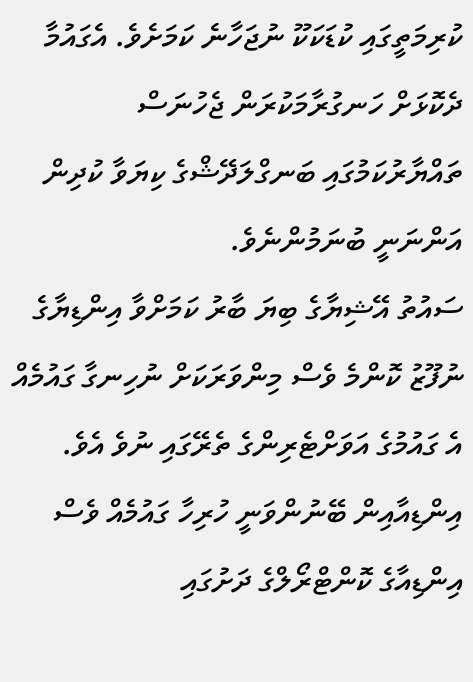ކުރިމަތީގައި ކުޑަކަކޫ ނުޖަހާނެ ކަމަށެވެ. އެގައުމާ ދެކޮޅަށް ހަނގުރާމަކުރަން ޖެހުނަސް ތައްޔާރުކަމުގައި ބަނގްލަދޭޝްގެ ކިޔަވާ ކުދިން އަންނަނީ ބުނަމުންނެވެ.
ސައުތު އޭޝިޔާގެ ބިޔަ ބާރު ކަމަށްވާ އިންޑިޔާގެ ނުފޫޒު ކޮންމެ ވެސް މިންވަރަކަށް ނުހިނގާ ގައުމެއް އެ ގައުމުގެ އަވަށްޓެރިންގެ ތެރޭގައި ނުވެ އެވެ. އިންޑިއާއިން ބޭނުންވަނީ ހުރިހާ ގައުމެއް ވެސް އިންޑިއާގެ ކޮންޓްރޯލްގެ ދަށުގައި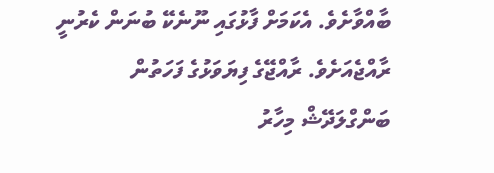ބާއްވާށެވެ. އެކަމަށް ފާޅުގައި ނޫނެކޭ ބުނަން ކެރުނީ ރާއްޖެއަށެވެ. ރާއްޖޭގެ ފިޔަވަޅުގެ ފަހަތުން ބަންގްލަދޭޝް މިހާރު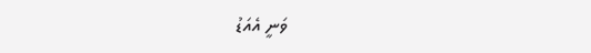ވަނީ އެއަޑު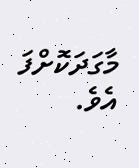މާގަދަކޮށްފަ އެވެ.